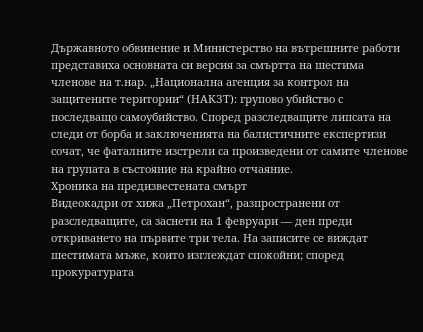Държавното обвинение и Министерство на вътрешните работи представиха основната си версия за смъртта на шестима членове на т.нар. „Национална агенция за контрол на защитените територии“ (НАКЗТ): групово убийство с последващо самоубийство. Според разследващите липсата на следи от борба и заключенията на балистичните експертизи сочат, че фаталните изстрели са произведени от самите членове на групата в състояние на крайно отчаяние.
Хроника на предизвестената смърт
Видеокадри от хижа „Петрохан“, разпространени от разследващите, са заснети на 1 февруари — ден преди откриването на първите три тела. На записите се виждат шестимата мъже, които изглеждат спокойни; според прокуратурата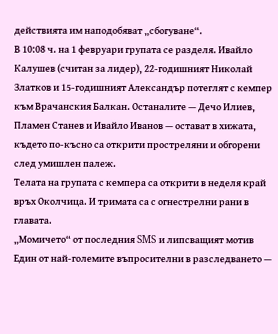действията им наподобяват „сбогуване“.
В 10:08 ч. на 1 февруари групата се разделя. Ивайло Калушев (считан за лидер), 22-годишният Николай Златков и 15-годишният Александър потеглят с кемпер към Врачанския Балкан. Останалите — Дечо Илиев, Пламен Станев и Ивайло Иванов — остават в хижата, където по-късно са открити простреляни и обгорени след умишлен палеж.
Телата на групата с кемпера са открити в неделя край връх Околчица. И тримата са с огнестрелни рани в главата.
„Момичето“ от последния SMS и липсващият мотив
Един от най-големите въпросителни в разследването —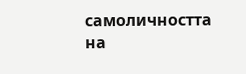самоличността на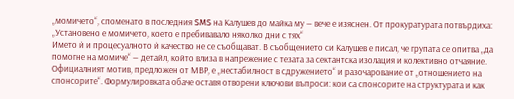„момичето“, споменато в последния SMS на Калушев до майка му — вече е изяснен. От прокуратурата потвърдиха:
„Установено е момичето, което е пребивавало няколко дни с тях“
Името ѝ и процесуалното ѝ качество не се съобщават. В съобщението си Калушев е писал, че групата се опитва „да помогне на момиче“ — детайл, който влиза в напрежение с тезата за сектантска изолация и колективно отчаяние.
Официалният мотив, предложен от МВР, е „нестабилност в сдружението“ и разочарование от „отношението на спонсорите“. Формулировката обаче оставя отворени ключови въпроси: кои са спонсорите на структурата и как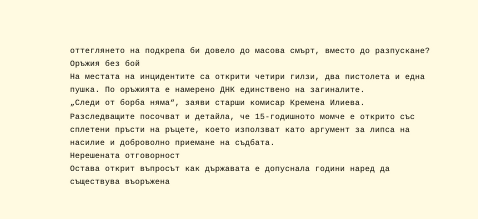оттеглянето на подкрепа би довело до масова смърт, вместо до разпускане?
Оръжия без бой
На местата на инцидентите са открити четири гилзи, два пистолета и една пушка. По оръжията е намерено ДНК единствено на загиналите.
„Следи от борба няма“, заяви старши комисар Кремена Илиева.
Разследващите посочват и детайла, че 15-годишното момче е открито със сплетени пръсти на ръцете, което използват като аргумент за липса на насилие и доброволно приемане на съдбата.
Нерешената отговорност
Остава открит въпросът как държавата е допуснала години наред да съществува въоръжена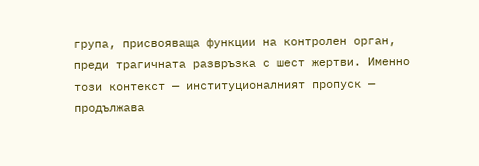група, присвояваща функции на контролен орган, преди трагичната развръзка с шест жертви. Именно този контекст — институционалният пропуск — продължава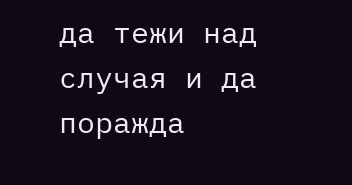да тежи над случая и да поражда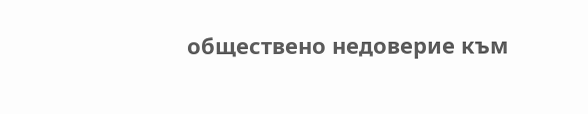обществено недоверие към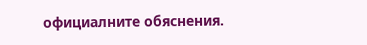официалните обяснения.